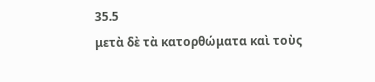35.5
μετὰ δὲ τὰ κατορθώματα καὶ τοὺς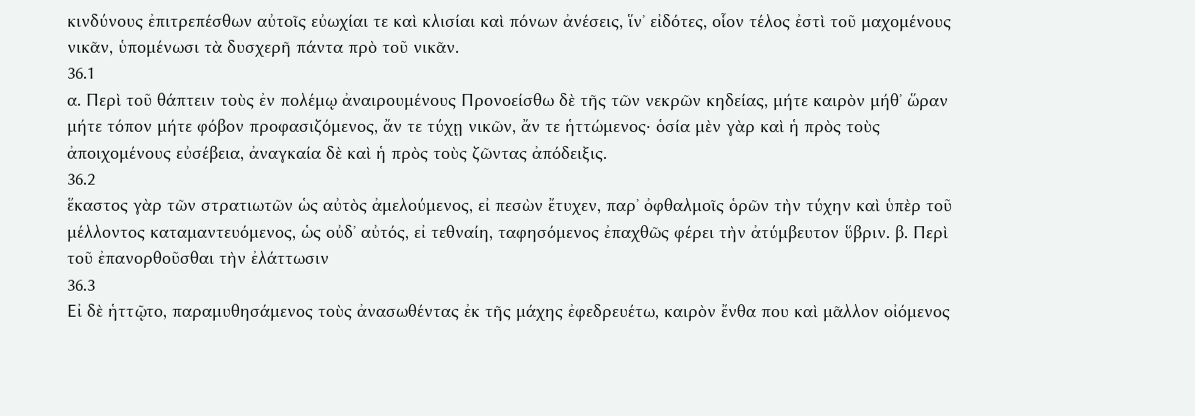κινδύνους ἐπιτρεπέσθων αὐτοῖς εὐωχίαι τε καὶ κλισίαι καὶ πόνων ἀνέσεις, ἵνʼ εἰδότες, οἷον τέλος ἐστὶ τοῦ μαχομένους νικᾶν, ὑπομένωσι τὰ δυσχερῆ πάντα πρὸ τοῦ νικᾶν.
36.1
α. Περὶ τοῦ θάπτειν τοὺς ἐν πολέμῳ ἀναιρουμένους Προνοείσθω δὲ τῆς τῶν νεκρῶν κηδείας, μήτε καιρὸν μήθʼ ὥραν μήτε τόπον μήτε φόβον προφασιζόμενος, ἄν τε τύχῃ νικῶν, ἄν τε ἡττώμενος· ὁσία μὲν γὰρ καὶ ἡ πρὸς τοὺς ἀποιχομένους εὐσέβεια, ἀναγκαία δὲ καὶ ἡ πρὸς τοὺς ζῶντας ἀπόδειξις.
36.2
ἕκαστος γὰρ τῶν στρατιωτῶν ὡς αὐτὸς ἀμελούμενος, εἰ πεσὼν ἔτυχεν, παρʼ ὀφθαλμοῖς ὁρῶν τὴν τύχην καὶ ὑπὲρ τοῦ μέλλοντος καταμαντευόμενος, ὡς οὐδʼ αὐτός, εἰ τεθναίη, ταφησόμενος ἐπαχθῶς φέρει τὴν ἀτύμβευτον ὕβριν. β. Περὶ τοῦ ἐπανορθοῦσθαι τὴν ἐλάττωσιν
36.3
Εἰ δὲ ἡττῷτο, παραμυθησάμενος τοὺς ἀνασωθέντας ἐκ τῆς μάχης ἐφεδρευέτω, καιρὸν ἔνθα που καὶ μᾶλλον οἰόμενος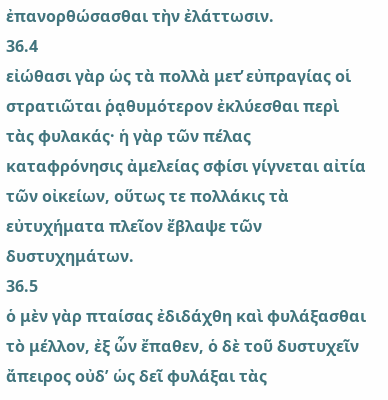ἐπανορθώσασθαι τὴν ἐλάττωσιν.
36.4
εἰώθασι γὰρ ὡς τὰ πολλὰ μετ̓ εὐπραγίας οἱ στρατιῶται ῥᾳθυμότερον ἐκλύεσθαι περὶ τὰς φυλακάς· ἡ γὰρ τῶν πέλας καταφρόνησις ἀμελείας σφίσι γίγνεται αἰτία τῶν οἰκείων, οὕτως τε πολλάκις τὰ εὐτυχήματα πλεῖον ἔβλαψε τῶν δυστυχημάτων.
36.5
ὁ μὲν γὰρ πταίσας ἐδιδάχθη καὶ φυλάξασθαι τὸ μέλλον, ἐξ ὧν ἔπαθεν, ὁ δὲ τοῦ δυστυχεῖν ἄπειρος οὐδʼ ὡς δεῖ φυλάξαι τὰς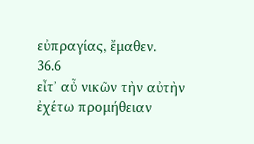εὐπραγίας, ἔμαθεν.
36.6
εἶτʼ αὖ νικῶν τὴν αὐτὴν ἐχέτω προμήθειαν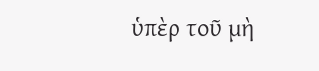ὑπὲρ τοῦ μὴ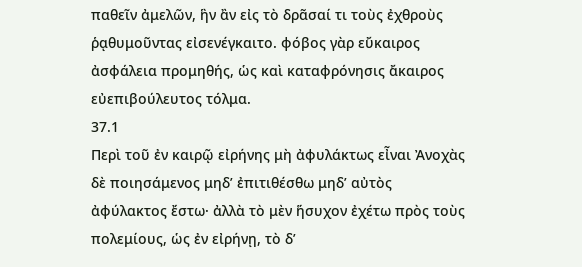παθεῖν ἀμελῶν, ἣν ἂν εἰς τὸ δρᾶσαί τι τοὺς ἐχθροὺς ῥᾳθυμοῦντας εἰσενέγκαιτο. φόβος γὰρ εὔκαιρος ἀσφάλεια προμηθής, ὡς καὶ καταφρόνησις ἄκαιρος εὐεπιβούλευτος τόλμα.
37.1
Περὶ τοῦ ἐν καιρῷ εἰρήνης μὴ ἀφυλάκτως εἶναι Ἀνοχὰς δὲ ποιησάμενος μηδʼ ἐπιτιθέσθω μηδ’ αὐτὸς ἀφύλακτος ἔστω· ἀλλὰ τὸ μὲν ἥσυχον ἐχέτω πρὸς τοὺς πολεμίους, ὡς ἐν εἰρήνῃ, τὸ δ’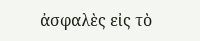ἀσφαλὲς εἰς τὸ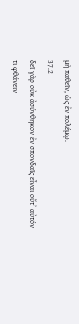μὴ παθεῖν, ὡς ἐν πολέμῳ.
37.2
δεῖ γὰρ οὐκ ἀσύνθηκον ἐν σπονδαῖς εἶναι οὔτʼ αὐτόν τι φθάνειν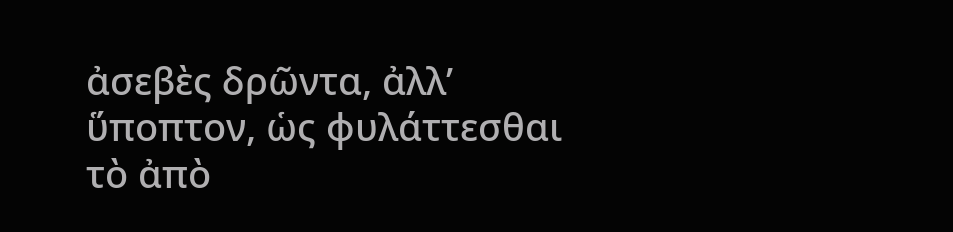ἀσεβὲς δρῶντα, ἀλλʼ ὕποπτον, ὡς φυλάττεσθαι τὸ ἀπὸ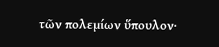τῶν πολεμίων ὕπουλον·